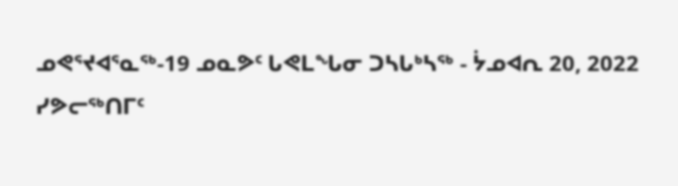ᓄᕙᕐᔪᐊᕐᓇᖅ-19 ᓄᓇᕗᑦ ᒐᕙᒪᖓᓂ ᑐᓴᒐᒃᓴᖅ - ᔮᓄᐊᕆ 20, 2022
ᓯᕗᓕᖅᑎᒥᑦ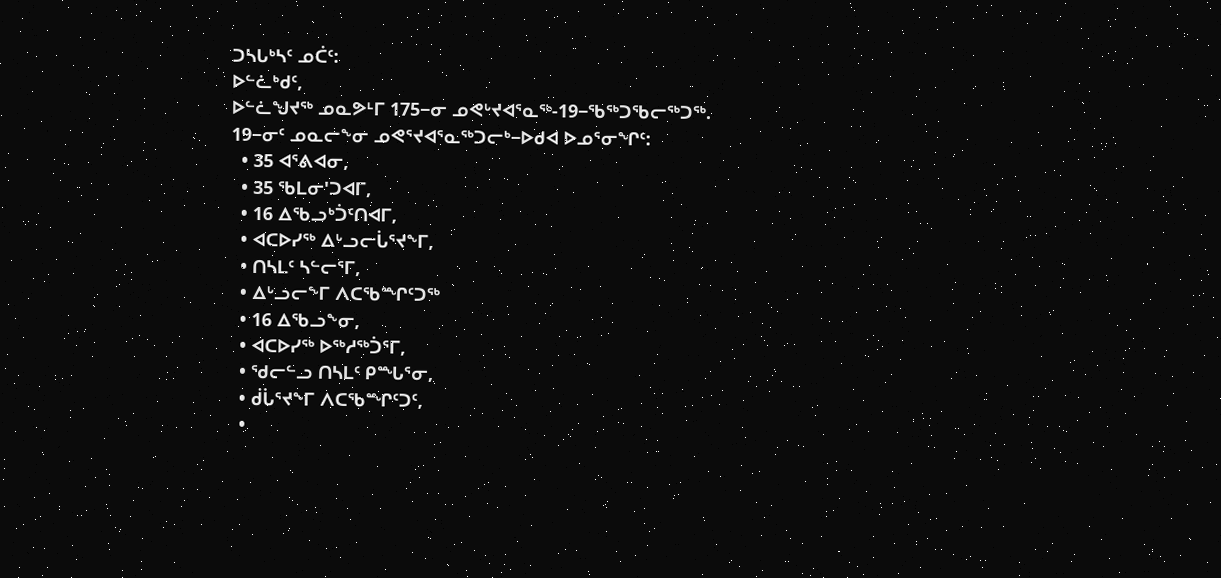ᑐᓴᒐᒃᓴᑦ ᓄᑖᑦ:
ᐅᓪᓛᒃᑯᑦ,
ᐅᓪᓛᖑᔪᖅ ᓄᓇᕗᒻᒥ 175−ᓂ ᓄᕙᒡᔪᐊᕐᓇᖅ-19−ᖃᖅᑐᖃᓕᖅᑐᖅ.
19−ᓂᑦ ᓄᓇᓕᖕᓂ ᓄᕙᕐᔪᐊᕐᓇᖅᑐᓕᒃ−ᐅᑯᐊ ᐅᓄᕐᓂᖏᑦ:
  • 35 ᐊᕐᕕᐊᓂ,
  • 35 ᖃᒪᓂ'ᑐᐊᒥ,
  • 16 ᐃᖃᓗᒃᑑᑦᑎᐊᒥ,
  • ᐊᑕᐅᓯᖅ ᐃᒡᓗᓕᒑᕐᔪᖕᒥ,
  • ᑎᓴᒪᑦ ᓴᓪᓕᕐᒥ,
  • ᐃᒡᓗᓕᖕᒥ ᐱᑕᖃᙱᑦᑐᖅ
  • 16 ᐃᖃᓗᖕᓂ,
  • ᐊᑕᐅᓯᖅ ᐅᖅᓱᖅᑑᕐᒥ,
  • ᖁᓕᓪᓗ ᑎᓴᒪᑦ ᑭᙵᕐᓂ,
  • ᑰᒑᕐᔪᖕᒥ ᐱᑕᖃᙱᑦᑐᑦ,
  •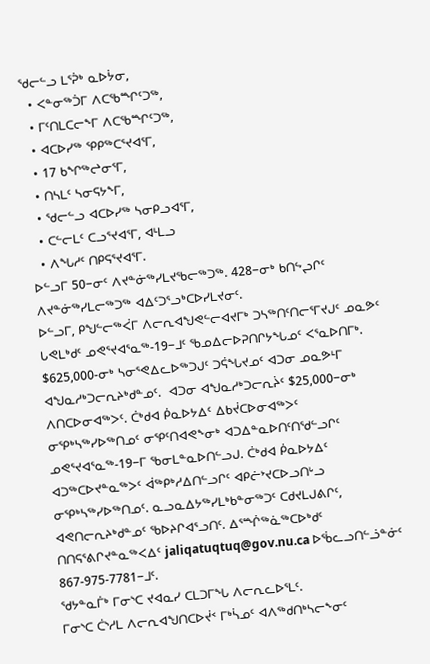ᖁᓕᓪᓗ ᒪᕐᕉᒃ ᓇᐅᔮᓂ,
  • ᐸᓐᓂᖅᑑᒥ ᐱᑕᖃᙱᑦᑐᖅ,
  • ᒥᑦᑎᒪᑕᓕᖕᒥ ᐱᑕᖃᙱᑦᑐᖅ,
  • ᐊᑕᐅᓯᖅ ᕿᑭᖅᑕᕐᔪᐊᕐᒥ,
  • 17 ᑲᖏᖅᖠᓂᕐᒥ,
  • ᑎᓴᒪᑦ ᓴᓂᕋᔭᖕᒥ,
  • ᖁᓕᓪᓗ ᐊᑕᐅᓯᖅ ᓴᓂᑭᓗᐊᕐᒥ,
  • ᑕᓪᓕᒪᑦ ᑕᓗᕐᔪᐊᕐᒥ, ᐊᒻᒪᓗ
  • ᐱᖓᓱᑦ ᑎᑭᕋᕐᔪᐊᕐᒥ.
ᐅᓪᓗᒥ 50−ᓂᑦ ᐱᔪᓐᓃᖅᓯᒪᔪᖃᓕᖅᑐᖅ. 428−ᓂᒃ ᑲᑎᖦᖢᒋᑦ ᐱᔪᓐᓃᖅᓯᒪᓕᖅᑐᖅ ᐊᐃᑦᑐᕐᓗᒃᑕᐅᓯᒪᔪᓂᑦ.
ᐅᓪᓗᒥ, ᑭᖑᓪᓕᖅᐹᒥ ᐱᓕᕆᐊᖑᕙᓪᓕᐊᔪᒥᒃ ᑐᓴᖅᑎᑦᑎᓕᕐᒥᔪᒍᑦ ᓄᓇᕗᑦ ᒐᕙᒪᒃᑯᑦ ᓄᕙᕐᔪᐊᕐᓇᖅ-19−ᒧᑦ ᖃᓄᐃᓕᐅᕈᑎᒋᔭᖓᓄᑦ ᐸᕐᓇᐅᑎᒥᒃ. $625,000-ᓂᒃ ᓴᓂᕐᕙᐃᓚᐅᖅᑐᒍᑦ ᑐᕌᖓᔪᓄᑦ ᐊᑐᓂ ᓄᓇᕗᒻᒥ ᐊᖑᓇᓱᒃᑐᓕᕆᔨᒃᑯᓐᓄᑦ.  ᐊᑐᓂ ᐊᖑᓇᓱᒃᑐᓕᕆᔩᑦ $25,000−ᓂᒃ ᐱᑎᑕᐅᓂᐊᖅᐳᑦ. ᑖᒃᑯᐊ ᑮᓇᐅᔭᐃᑦ ᐃᑲᔫᑕᐅᓂᐊᖅᐳᑦ ᓂᕿᒃᓴᖅᓯᐅᖅᑎᓄᑦ ᓂᕿᑦᑎᐊᕙᖕᓂᒃ ᐊᑐᐃᓐᓇᐅᑎᑦᑎᖁᓪᓗᒋᑦ ᓄᕙᕐᔪᐊᕐᓇᖅ-19−ᒥ ᖃᓂᒪᓐᓇᐅᑎᓪᓗᒍ. ᑖᒃᑯᐊ ᑮᓇᐅᔭᐃᑦ ᐊᑐᖅᑕᐅᔪᓐᓇᖅᐳᑦ ᐋᖅᑭᒃᓱᐃᑎᓪᓗᒋᑦ ᐊᑭᓖᔾᔪᑕᐅᓗᑎᒡᓗ ᓂᕿᒃᓴᖅᓯᐅᖅᑎᓄᑦ. ᓇᓗᓇᐃᔭᖅᓯᒪᒃᑲᓐᓂᖅᑐᑦ ᑕᑯᔪᒪᒍᕕᒋᑦ, ᐊᕙᑎᓕᕆᔨᒃᑯᓐᓄᑦ ᖃᐅᔨᒋᐊᕐᓗᑎᑦ. ᐃᕐᙲᖅᓈᖅᑕᐅᒃᑯᑦ ᑎᑎᕋᕐᕕᒋᔪᓐᓇᖅᐸᐃᑦ jaliqatuqtuq@gov.nu.ca ᐅᖄᓚᓗᑎᓪᓘᓐᓃᑦ 867-975-7781−ᒧᑦ.
ᖁᔭᓐᓇᒦᒃ ᒥᓂᔅᑕ ᔪᐊᓇᓯ ᑕᒪᑐᒥᖓ ᐱᓕᕆᓚᐅᕐᒪᑦ.
ᒥᓂᔅᑕ ᑖᔅᓱᒪ ᐱᓕᕆᐊᖑᑎᑕᐅᔫᑉ ᒥᒃᓵᓄᑦ ᐊᐱᖅᑯᑎᒃᓴᓕᖕᓂᑦ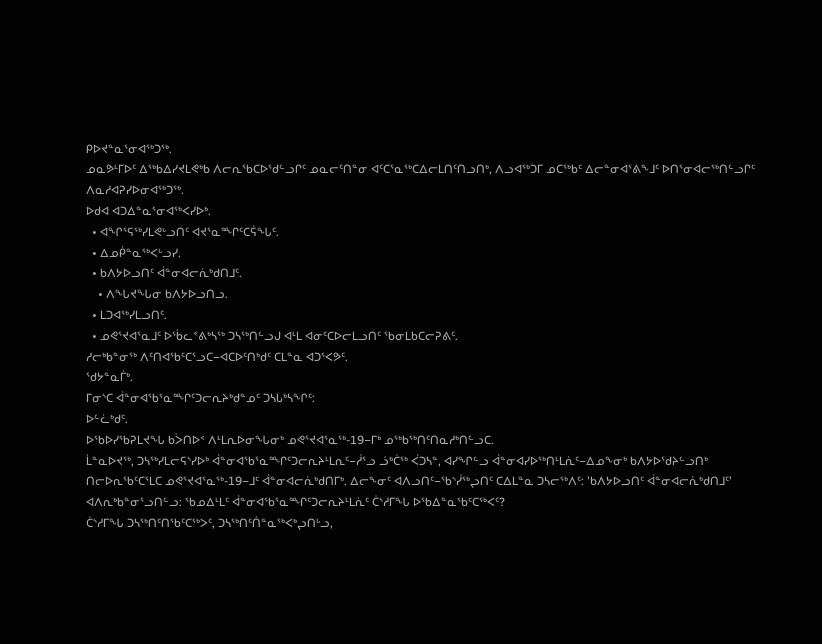ᑭᐅᔪᓐᓇᕐᓂᐊᖅᑐᖅ.
ᓄᓇᕗᒻᒥᐅᑦ ᐃᖅᑲᐃᓯᔪᒪᕙᒃᑲ ᐱᓕᕆᖃᑕᐅᖁᓪᓗᒋᑦ ᓄᓇᓕᑦᑎᓐᓂ ᐊᑦᑕᕐᓇᖅᑕᐃᓕᒪᑎᑦᑎᓗᑎᒃ, ᐱᓗᐊᖅᑐᒥ ᓄᑕᖅᑲᑦ ᐃᓕᓐᓂᐊᕐᕕᖕᒧᑦ ᐅᑎᕐᓂᐊᓕᖅᑎᓪᓗᒋᑦ ᐱᓇᓱᐊᕈᓯᐅᓂᐊᖅᑐᖅ.
ᐅᑯᐊ ᐊᑐᐃᓐᓇᕐᓂᐊᖅᐸᓯᐅᒃ.
  • ᐊᖏᕐᕋᖅᓯᒪᕙᒡᓗᑎᑦ ᐊᔪᕐᓇᙱᑦᑕᕌᖓᑦ.
  • ᐃᓄᑮᓐᓇᖅᐸᒡᓗᓯ.
  • ᑲᐱᔭᐅᓗᑎᑦ ᐋᓐᓂᐊᓕᕇᒃᑯᑎᒧᑦ.
    • ᐱᖓᔪᖓᓂ ᑲᐱᔭᐅᓗᑎᓗ.
  • ᒪᑐᐊᖅᓯᒪᓗᑎᑦ.
  • ᓄᕙᕐᔪᐊᕐᓇᒧᑦ ᐅᖄᓚᕝᕕᒃᓴᖅ ᑐᓴᖅᑎᓪᓗᒍ ᐊᒻᒪ ᐊᓂᑦᑕᐅᓕᒪᓗᑎᑦ ᖃᓂᒪᑲᑕᓕᕈᕕᑦ.
ᓱᓕᒃᑲᓐᓂᖅ ᐱᑦᑎᐊᖃᑦᑕᕐᓗᑕ−ᐊᑕᐅᑦᑎᒃᑯᑦ ᑕᒪᓐᓇ ᐊᑐᕐᐸᕗᑦ.
ᖁᔭᓐᓇᒦᒃ.
ᒥᓂᔅᑕ ᐋᓐᓂᐊᖃᕐᓇᙱᑦᑐᓕᕆᔨᒃᑯᓐᓄᑦ ᑐᓴᒐᒃᓴᖏᑦ:
ᐅᓪᓛᒃᑯᑦ.
ᐅᖃᐅᓯᖃᕈᒪᔪᖓ ᑲᐴᑎᐅᑉ ᐱᒻᒪᕆᐅᓂᖓᓂᒃ ᓄᕙᕐᔪᐊᕐᓇᖅ-19−ᒥᒃ ᓄᖅᑲᖅᑎᑦᑎᓇᓱᒃᑎᓪᓗᑕ.
ᒫᓐᓇᐅᔪᖅ, ᑐᓴᖅᓯᒪᓕᕋᔅᓯᐅᒃ ᐋᓐᓂᐊᖃᕐᓇᙱᑦᑐᓕᕆᔨᒻᒪᕆᑦ−ᓲᕐᓗ ᓘᒃᑖᖅ ᐹᑐᓴᓐ, ᐊᓯᖏᓪᓗ ᐋᓐᓂᐊᓯᐅᖅᑎᒻᒪᕇᑦ−ᐃᓄᖕᓂᒃ ᑲᐱᔭᐅᖁᔨᓪᓗᑎᒃ ᑎᓕᐅᕆᖃᑦᑕᕐᒪᑕ ᓄᕙᕐᔪᐊᕐᓇᖅ-19−ᒧᑦ ᐋᓐᓂᐊᓕᕇᒃᑯᑎᒥᒃ. ᐃᓕᖕᓂᑦ ᐊᐱᓗᑎᑦ−ᖃᔅᓰᖅᖢᑎᑦ ᑕᐃᒪᓐᓇ ᑐᓴᓕᖅᐱᑦ: 'ᑲᐱᔭᐅᓗᑎᑦ ᐋᓐᓂᐊᓕᕇᒃᑯᑎᒧᑦ' ᐊᐱᕆᒃᑲᓐᓂᕐᓗᑎᓪᓗ: ᖃᓄᐃᒻᒪᑦ ᐋᓐᓂᐊᖃᕐᓇᙱᑦᑐᓕᕆᔨᒻᒪᕇᑦ ᑖᔅᓱᒥᖓ ᐅᖃᐃᓐᓇᖃᑦᑕᖅᐸᑦ?
ᑖᔅᓱᒥᖓ ᑐᓴᖅᑎᑦᑎᖃᑦᑕᖅᐳᑦ, ᑐᓴᖅᑎᑦᑏᓐᓇᖅᐸᒃᖢᑎᒡᓗ,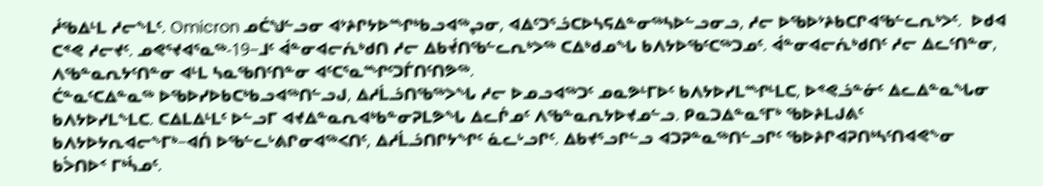ᓲᖃᐃᒻᒪ ᓱᓕᖕᒪᑦ. Omicron ᓄᑖᖑᓪᓗᓂ ᐊᔾᔨᒋᔭᐅᙱᒃᑲᓗᐊᖅᖢᓂ, ᐊᐃᑦᑐᕐᓘᑕᐅᓴᕋᐃᓐᓂᖅᓴᐅᓪᓗᓂᓗ, ᓱᓕ ᐅᖃᐅᔾᔨᑲᑕᒋᐊᖃᓪᓚᕆᒃᐳᑦ.  ᐅᑯᐊ ᑕᕝᕙ ᓱᓕᔪᑦ. ᓄᕙᕐᔪᐊᕐᓇᖅ-19−ᒧᑦ ᐋᓐᓂᐊᓕᕇᒃᑯᑎ ᓱᓕ ᐃᑲᔫᑎᖃᓪᓚᕆᒃᐳᖅ ᑕᐃᒃᑯᓄᖓ ᑲᐱᔭᐅᖃᑦᑕᖅᑐᓄᑦ. ᐋᓐᓂᐊᓕᕇᒃᑯᑎᑦ ᓱᓕ ᐃᓚᑦᑎᓐᓂ, ᐱᖃᓐᓇᕆᔭᑦᑎᓐᓂ ᐊᒻᒪ ᓴᓇᖃᑎᑦᑎᓐᓂ ᐊᑦᑕᕐᓇᙱᑦᑐᒦᑎᑦᑎᕗᖅ.
ᑖᓐᓇᑦᑕᐃᓐᓇᖅ ᐅᖃᐅᓯᐅᑲᑕᒃᑲᓗᐊᖅᑎᓪᓗᒍ, ᐃᓱᒫᓘᑎᖃᖅᐳᖓ ᓱᓕ ᐅᓄᓗᐊᖅᑐᑦ ᓄᓇᕗᒻᒥᐅᑦ ᑲᐱᔭᐅᓯᒪᙱᒻᒪᑕ, ᐅᕝᕙᓘᓐᓃᑦ ᐃᓚᐃᓐᓇᖓᓂ ᑲᐱᔭᐅᓯᒪᖕᒪᑕ. ᑕᐃᒪᐃᒻᒪᑦ ᐅᓪᓗᒥ ᐊᔪᐃᓐᓇᕆᐊᒃᑲᓐᓂᕈᒪᕗᖓ ᐃᓚᒌᓄᑦ ᐱᖃᓐᓇᕆᔭᐅᔪᓄᓪᓗ. ᑭᓇᑐᐃᓐᓇᕐᒥᒃ ᖃᐅᔨᒪᒍᕕᑦ ᑲᐱᔭᐅᔭᕆᐊᓕᖕᒥᒃ−ᐊᑏ ᐅᖃᓪᓚᒡᕕᒋᓂᐊᖅᐸᑎᑦ, ᐃᓱᒫᓘᑎᒋᔭᖏᑦ ᓈᓚᒡᓗᒋᑦ. ᐃᑲᔪᕐᓗᒋᓪᓗ ᐊᑐᕈᓐᓇᖅᑎᓪᓗᒋᑦ ᖃᐅᔨᒋᐊᕈᑎᒃᓴᑦᑎᐊᕙᖕᓂ ᑲᐴᑎᐅᑉ ᒥᒃᓵᓄᑦ.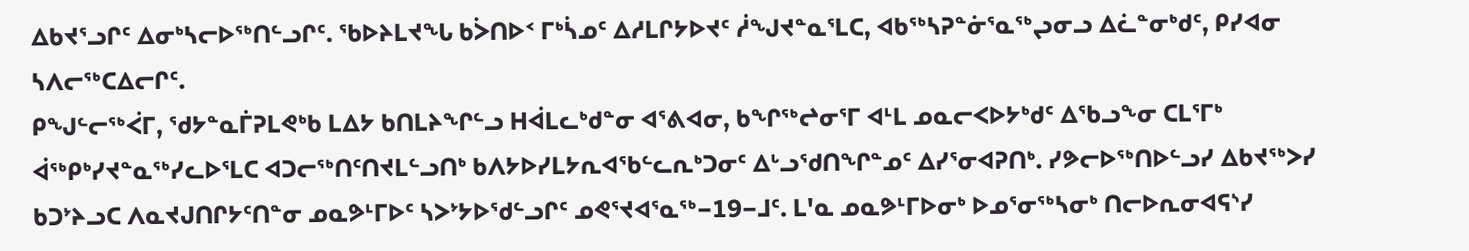ᐃᑲᔪᕐᓗᒋᑦ ᐃᓂᒃᓴᓕᐅᖅᑎᓪᓗᒋᑦ. ᖃᐅᔨᒪᔪᖓ ᑲᐴᑎᐅᑉ ᒥᒃᓵᓄᑦ ᐃᓱᒪᒋᔭᐅᔪᑦ ᓲᖑᔪᓐᓇᕐᒪᑕ, ᐊᑲᖅᓴᕈᓐᓃᕐᓇᖅᖢᓂᓗ ᐃᓛᓐᓂᒃᑯᑦ, ᑭᓯᐊᓂ ᓴᐱᓕᖅᑕᐃᓕᒋᑦ.
ᑭᖑᓪᓕᖅᐹᒥ, ᖁᔭᓐᓇᒦᕈᒪᕙᒃᑲ ᒪᐃᔭ ᑲᑎᒪᔨᖏᓪᓗ ᕼᐋᒪᓚᒃᑯᓐᓂ ᐊᕐᕕᐊᓂ, ᑲᖏᖅᖠᓂᕐᒥ ᐊᒻᒪ ᓄᓇᓕᐸᐅᔭᒃᑯᑦ ᐃᖃᓗᖕᓂ ᑕᒪᕐᒥᒃ ᐋᖅᑭᒃᓯᔪᓐᓇᖅᓯᓚᐅᕐᒪᑕ ᐊᑐᓕᖅᑎᑦᑎᔪᒪᓪᓗᑎᒃ ᑲᐱᔭᐅᓯᒪᔭᕆᐊᖃᓪᓚᕆᒃᑐᓂᑦ ᐃᒡᓗᖁᑎᖏᓐᓄᑦ ᐃᓯᕐᓂᐊᕈᑎᒃ. ᓯᕗᓕᐅᖅᑎᐅᓪᓗᓯ ᐃᑲᔪᖅᐳᓯ ᑲᑐᔾᔨᓗᑕ ᐱᓇᔪᒍᑎᒋᔭᑦᑎᓐᓂ ᓄᓇᕗᒻᒥᐅᑦ ᓴᐳᔾᔭᐅᖁᓪᓗᒋᑦ ᓄᕙᕐᔪᐊᕐᓇᖅ−19−ᒧᑦ. ᒪ'ᓇ ᓄᓇᕗᒻᒥᐅᓂᒃ ᐅᓄᕐᓂᖅᓴᓂᒃ ᑎᓕᐅᕆᓂᐊᕋᔅᓯ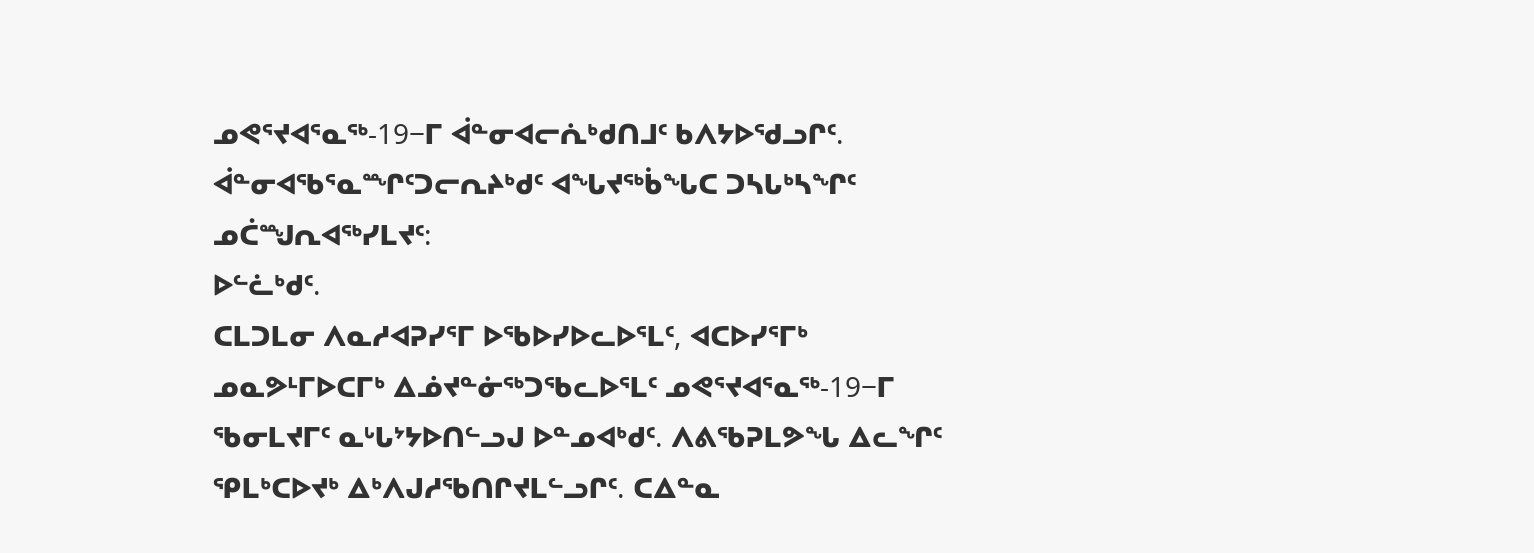ᓄᕙᕐᔪᐊᕐᓇᖅ-19−ᒥ ᐋᓐᓂᐊᓕᕇᒃᑯᑎᒧᑦ ᑲᐱᔭᐅᖁᓗᒋᑦ.
ᐋᓐᓂᐊᖃᕐᓇᙱᑦᑐᓕᕆᔨᒃᑯᑦ ᐊᖓᔪᖅᑳᖓᑕ ᑐᓴᒐᒃᓴᖏᑦ ᓄᑖᙳᕆᐊᖅᓯᒪᔪᑦ:
ᐅᓪᓛᒃᑯᑦ.
ᑕᒪᑐᒪᓂ ᐱᓇᓱᐊᕈᓯᕐᒥ ᐅᖃᐅᓯᐅᓚᐅᕐᒪᑦ, ᐊᑕᐅᓯᕐᒥᒃ ᓄᓇᕗᒻᒥᐅᑕᒥᒃ ᐃᓅᔪᓐᓃᖅᑐᖃᓚᐅᕐᒪᑦ ᓄᕙᕐᔪᐊᕐᓇᖅ-19−ᒥ ᖃᓂᒪᔪᒥᑦ ᓇᒡᒐᔾᔭᐅᑎᓪᓗᒍ ᐅᓐᓄᐊᒃᑯᑦ. ᐱᕕᖃᕈᒪᕗᖓ ᐃᓚᖏᑦ ᕿᒪᒃᑕᐅᔪᒃ ᐃᒃᐱᒍᓱᖃᑎᒋᔪᒪᓪᓗᒋᑦ. ᑕᐃᓐᓇ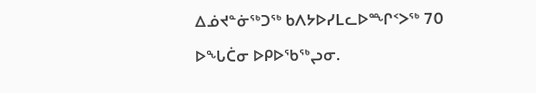ᐃᓅᔪᓐᓃᖅᑐᖅ ᑲᐱᔭᐅᓯᒪᓚᐅᙱᑉᐳᖅ 70 ᐅᖓᑖᓂ ᐅᑭᐅᖃᖅᖢᓂ.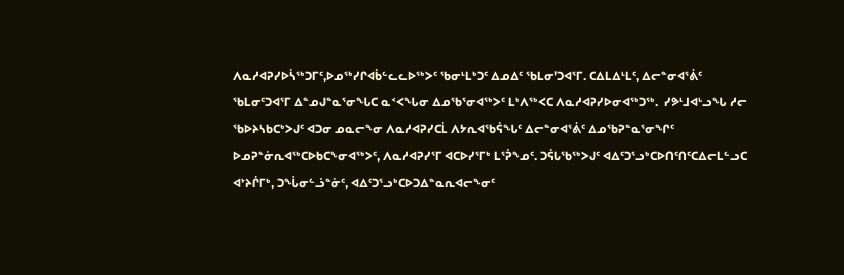ᐱᓇᓱᐊᕈᓯᐅᓵᖅᑐᒥᑦ,ᐅᓄᖅᓯᒋᐊᑳᓪᓚᓚᐅᖅᐳᑦ ᖃᓂᒻᒪᒃᑐᑦ ᐃᓄᐃᑦ ᖃᒪᓂ'ᑐᐊᕐᒥ. ᑕᐃᒪᐃᒻᒪᑦ, ᐃᓕᓐᓂᐊᕐᕖᑦ ᖃᒪᓂᑦᑐᐊᕐᒥ ᐃᓐᓄᒍᓐᓇᕐᓂᖓᑕ ᓇᑉᐸᖓᓂ ᐃᓄᖃᕐᓂᐊᖅᐳᑦ ᒪᒃᐱᖅᐸᑕ ᐱᓇᓱᐊᕈᓯᐅᓂᐊᖅᑐᖅ.  ᓯᕗᒻᒧᐊᒡᓗᖓ ᓱᓕ ᖃᐅᔨᓴᑲᑕᒃᐳᒍᑦ ᐊᑐᓂ ᓄᓇᓕᖕᓂ ᐱᓇᓱᐊᕈᓯᑕᒫ ᐱᔭᕆᐊᖃᕌᖓᑦ ᐃᓕᓐᓂᐊᕐᕖᑦ ᐃᓄᖃᕈᓐᓇᕐᓂᖏᑦ ᐅᓄᕈᓐᓃᕆᐊᖅᑕᐅᑲᑕᖕᓂᐊᖅᐳᑦ, ᐱᓇᓱᐊᕈᓯᕐᒥ ᐊᑕᐅᓯᕐᒥᒃ ᒪᕐᕉᖕᓄᑦ. ᑐᕌᒐᖃᖅᐳᒍᑦ ᐊᐃᑦᑐᕐᓗᒃᑕᐅᑎᑦᑎᑦᑕᐃᓕᒪᓪᓗᑕ ᐊᔾᔨᒌᒥᒃ, ᑐᖔᓂᓪᓘᓐᓃᑦ, ᐊᐃᑦᑐᕐᓗᒃᑕᐅᑐᐃᓐᓇᕆᐊᓕᖕᓂᑦ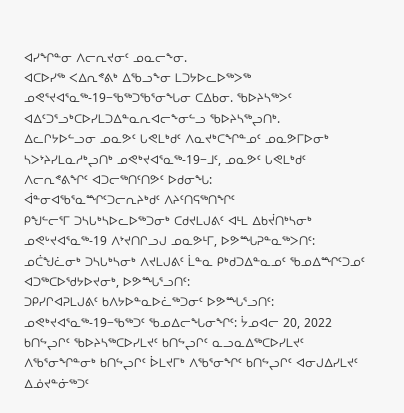ᐊᓯᖏᓐᓂ ᐱᓕᕆᔪᓂᑦ ᓄᓇᓕᖕᓂ.
ᐊᑕᐅᓯᖅ ᐸᐃᕆᕝᕕᒃ ᐃᖃᓗᖕᓂ ᒪᑐᔭᐅᓚᐅᖅᐳᖅ ᓄᕙᕐᔪᐊᕐᓇᖅ-19−ᖃᖅᑐᖃᕐᓂᖓᓂ ᑕᐃᑲᓂ. ᖃᐅᔨᓴᖅᐳᑦ ᐊᐃᑦᑐᕐᓗᒃᑕᐅᓯᒪᑐᐃᓐᓇᕆᐊᓕᖕᓂᓪᓗ ᖃᐅᔨᓴᖅᖢᑎᒃ.
ᐃᓚᒋᔭᐅᓪᓗᓂ ᓄᓇᕗᑦ ᒐᕙᒪᒃᑯᑦ ᐱᓇᔪᒃᑕᖏᓐᓄᑦ ᓄᓇᕗᒥᐅᓂᒃ ᓴᐳᔾᔨᓯᒪᓇᓱᒃᖢᑎᒃ ᓄᕙᒃᔪᐊᕐᓇᖅ-19−ᒧᑦ, ᓄᓇᕗᑦ ᒐᕙᒪᒃᑯᑦ ᐱᓕᕆᕝᕕᖏᑦ ᐊᑐᓕᖅᑎᑦᑎᕗᑦ ᐅᑯᓂᖓ:
ᐋᓐᓂᐊᖃᕐᓇᙱᑦᑐᓕᕆᔨᒃᑯᑦ ᐱᔨᑦᑎᕋᖅᑎᖏᑦ
ᑭᖑᓪᓕᕐᒥ ᑐᓴᒐᒃᓴᐅᓚᐅᖅᑐᓂᒃ ᑕᑯᔪᒪᒍᕕᑦ ᐊᒻᒪ ᐃᑲᔫᑎᒃᓴᓂᒃ ᓄᕙᒡᔪᐊᕐᓇᖅ-19 ᐱᔾᔪᑎᒋᓗᒍ ᓄᓇᕗᒻᒥ, ᐅᕗᙵᕈᓐᓇᖅᐳᑎᑦ:
ᓄᑖᖑᓛᓂᒃ ᑐᓴᒐᒃᓴᓂᒃ ᐱᔪᒪᒍᕕᑦ ᒫᓐᓇ ᑭᒃᑯᑐᐃᓐᓇᓄᑦ ᖃᓄᐃᙱᑦᑐᓄᑦ ᐊᑐᖅᑕᐅᖁᔭᐅᔪᓂᒃ, ᐅᕗᙵᕐᓗᑎᑦ:
ᑐᑭᓯᒋᐊᕈᒪᒍᕕᑦ ᑲᐱᔭᐅᓐᓇᐅᓛᖅᑐᓂᑦ ᐅᕗᙵᕐᓗᑎᑦ:
ᓄᕙᒃᔪᐊᕐᓇᖅ-19−ᖃᖅᑐᑦ ᖃᓄᐃᓕᖓᓂᖏᑦ: ᔮᓄᐊᓕ 20, 2022
ᑲᑎᖦᖢᒋᑦ ᖃᐅᔨᓴᖅᑕᐅᓯᒪᔪᑦ ᑲᑎᖦᖢᒋᑦ ᓇᓗᓇᐃᖅᑕᐅᓯᒪᔪᑦ ᐱᖃᕐᓂᖏᓐᓂᒃ ᑲᑎᖦᖢᒋᑦ ᐆᒪᔪᒥᒃ ᐱᖃᕐᓂᖏᑦ ᑲᑎᖦᖢᒋᑦ ᐊᓂᒍᐃᓯᒪᔪᑦ ᐃᓅᔪᓐᓃᖅᑐᑦ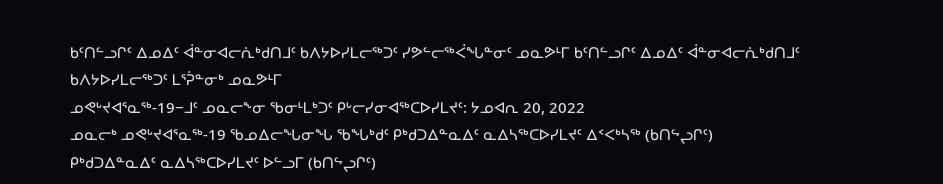ᑲᑦᑎᓪᓗᒋᑦ ᐃᓄᐃᑦ ᐋᓐᓂᐊᓕᕇᒃᑯᑎᒧᑦ ᑲᐱᔭᐅᓯᒪᓕᖅᑐᑦ ᓯᕗᓪᓕᖅᐹᖓᓐᓂᑦ ᓄᓇᕗᒻᒥ ᑲᑦᑎᓪᓗᒋᑦ ᐃᓄᐃᑦ ᐋᓐᓂᐊᓕᕇᒃᑯᑎᒧᑦ ᑲᐱᔭᐅᓯᒪᓕᖅᑐᑦ ᒪᕐᕉᓐᓂᒃ ᓄᓇᕗᒻᒥ
ᓄᕙᒡᔪᐊᕐᓇᖅ-19−ᒧᑦ ᓄᓇᓕᖕᓂ ᖃᓂᒻᒪᒃᑐᑦ ᑭᒡᓕᓯᓂᐊᖅᑕᐅᓯᒪᔪᑦ: ᔭᓄᐊᕆ 20, 2022
ᓄᓇᓕᒃ ᓄᕙᒡᔪᐊᕐᓇᖅ-19 ᖃᓄᐃᓕᖓᓂᖓ ᖃᖓᒃᑯᑦ ᑭᒃᑯᑐᐃᓐᓇᐃᑦ ᓇᐃᓴᖅᑕᐅᓯᒪᔪᑦ ᐃᑉᐸᒃᓴᖅ (ᑲᑎᖦᖢᒋᑦ)
ᑭᒃᑯᑐᐃᓐᓇᐃᑦ ᓇᐃᓴᖅᑕᐅᓯᒪᔪᑦ ᐅᓪᓗᒥ (ᑲᑎᖦᖢᒋᑦ)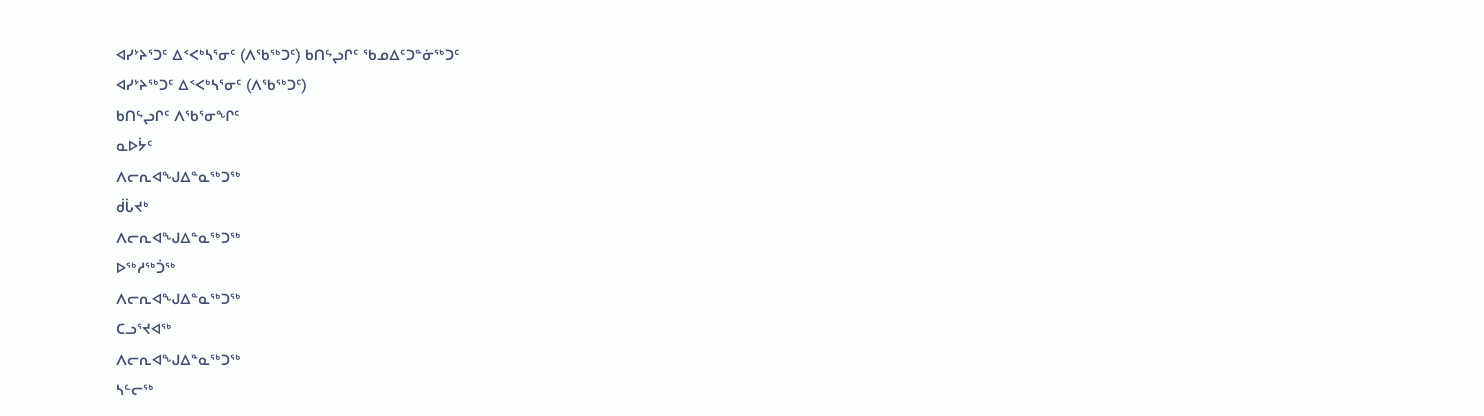ᐊᓯᔾᔨᕐᑐᑦ ᐃᑉᐸᒃᓴᕐᓂᑦ (ᐱᖃᖅᑐᑦ) ᑲᑎᖦᖢᒋᑦ ᖃᓄᐃᑦᑐᓐᓃᖅᑐᑦ
ᐊᓯᔾᔨᖅᑐᑦ ᐃᑉᐸᒃᓴᕐᓂᑦ (ᐱᖃᖅᑐᑦ)
ᑲᑎᖦᖢᒋᑦ ᐱᖃᕐᓂᖏᑦ
ᓇᐅᔮᑦ
ᐱᓕᕆᐊᖑᐃᓐᓇᖅᑐᖅ
ᑰᒑᔪᒃ
ᐱᓕᕆᐊᖑᐃᓐᓇᖅᑐᖅ
ᐅᖅᓱᖅᑑᖅ
ᐱᓕᕆᐊᖑᐃᓐᓇᖅᑐᖅ
ᑕᓗᕐᔪᐊᖅ
ᐱᓕᕆᐊᖑᐃᓐᓇᖅᑐᖅ
ᓴᓪᓕᖅ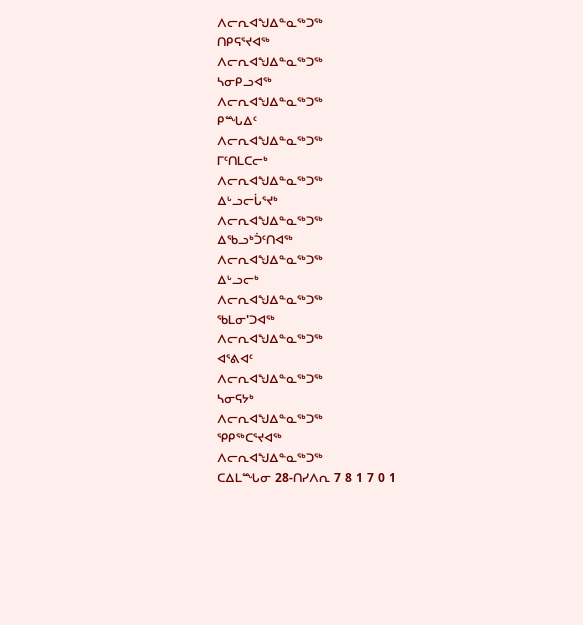ᐱᓕᕆᐊᖑᐃᓐᓇᖅᑐᖅ
ᑎᑭᕋᕐᔪᐊᖅ
ᐱᓕᕆᐊᖑᐃᓐᓇᖅᑐᖅ
ᓴᓂᑭᓗᐊᖅ
ᐱᓕᕆᐊᖑᐃᓐᓇᖅᑐᖅ
ᑭᙵᐃᑦ
ᐱᓕᕆᐊᖑᐃᓐᓇᖅᑐᖅ
ᒥᑦᑎᒪᑕᓕᒃ
ᐱᓕᕆᐊᖑᐃᓐᓇᖅᑐᖅ
ᐃᒡᓗᓕᒑᕐᔪᒃ
ᐱᓕᕆᐊᖑᐃᓐᓇᖅᑐᖅ
ᐃᖃᓗᒃᑑᑦᑎᐊᖅ
ᐱᓕᕆᐊᖑᐃᓐᓇᖅᑐᖅ
ᐃᒡᓗᓕᒃ
ᐱᓕᕆᐊᖑᐃᓐᓇᖅᑐᖅ
ᖃᒪᓂ'ᑐᐊᖅ
ᐱᓕᕆᐊᖑᐃᓐᓇᖅᑐᖅ
ᐊᕐᕕᐊᑦ
ᐱᓕᕆᐊᖑᐃᓐᓇᖅᑐᖅ
ᓴᓂᕋᔭᒃ
ᐱᓕᕆᐊᖑᐃᓐᓇᖅᑐᖅ
ᕿᑭᖅᑕᕐᔪᐊᖅ
ᐱᓕᕆᐊᖑᐃᓐᓇᖅᑐᖅ
ᑕᐃᒪᙵᓂ 28-ᑎᓯᐱᕆ 7 8 1 7 0 1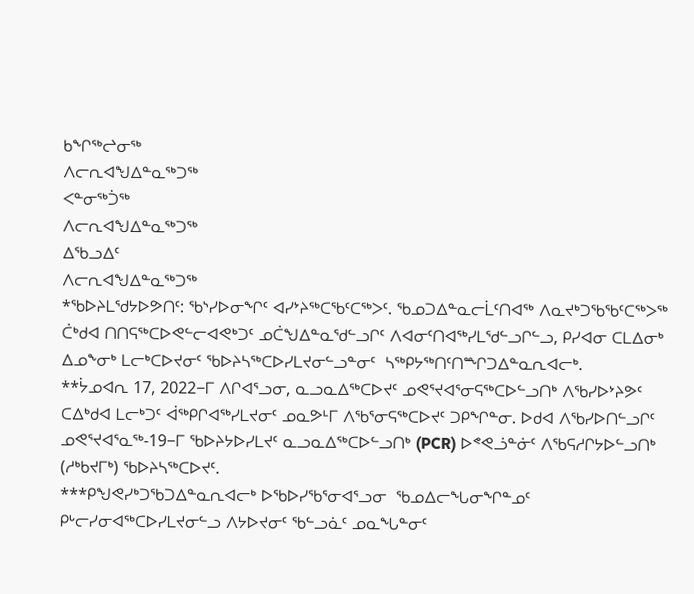ᑲᖏᖅᖠᓂᖅ
ᐱᓕᕆᐊᖑᐃᓐᓇᖅᑐᖅ
ᐸᓐᓂᖅᑑᖅ
ᐱᓕᕆᐊᖑᐃᓐᓇᖅᑐᖅ
ᐃᖃᓗᐃᑦ
ᐱᓕᕆᐊᖑᐃᓐᓇᖅᑐᖅ
*ᖃᐅᔨᒪᖁᔭᐅᕗᑎᑦ: ᖃᔅᓯᐅᓂᖏᑦ ᐊᓯᔾᔨᖅᑕᖃᑦᑕᖅᐳᑦ. ᖃᓄᑐᐃᓐᓇᓕᒫᑦᑎᐊᖅ ᐱᓇᔪᒃᑐᖃᖃᑦᑕᖅᐳᖅ ᑖᒃᑯᐊ ᑎᑎᕋᖅᑕᐅᕙᓪᓕᐊᕙᒃᑐᑦ ᓄᑖᖑᐃᓐᓇᖁᓪᓗᒋᑦ ᐱᐊᓂᑦᑎᐊᖅᓯᒪᖁᓪᓗᒋᓪᓗ, ᑭᓯᐊᓂ ᑕᒪᐃᓂᒃ ᐃᓄᖕᓂᒃ ᒪᓕᒃᑕᐅᔪᓂᑦ ᖃᐅᔨᓴᖅᑕᐅᓯᒪᔪᓂᓪᓗᓐᓂᑦ  ᓴᖅᑭᔭᖅᑎᑦᑎᙱᑐᐃᓐᓇᕆᐊᓕᒃ.
**ᔮᓄᐊᕆ 17, 2022−ᒥ ᐱᒋᐊᕐᓗᓂ, ᓇᓗᓇᐃᖅᑕᐅᔪᑦ ᓄᕙᕐᔪᐊᕐᓂᕋᖅᑕᐅᓪᓗᑎᒃ ᐱᖃᓯᐅᔾᔨᕗᑦ ᑕᐃᒃᑯᐊ ᒪᓕᒃᑐᑦ ᐋᖅᑭᒋᐊᖅᓯᒪᔪᓂᑦ ᓄᓇᕗᒻᒥ ᐱᖃᕐᓂᕋᖅᑕᐅᔪᑦ ᑐᑭᖏᓐᓂ. ᐅᑯᐊ ᐱᖃᓯᐅᑎᓪᓗᒋᑦ ᓄᕙᕐᔪᐊᕐᓇᖅ-19−ᒥ ᖃᐅᔨᔭᐅᓯᒪᔪᑦ ᓇᓗᓇᐃᖅᑕᐅᓪᓗᑎᒃ (PCR) ᐅᕝᕙᓘᓐᓃᑦ ᐱᖃᕋᓱᒋᔭᐅᓪᓗᑎᒃ (ᓱᒃᑲᔪᒥᒃ) ᖃᐅᔨᓴᖅᑕᐅᔪᑦ.
***ᑭᖑᕙᓯᒃᑐᖃᑐᐃᓐᓇᕆᐊᓕᒃ ᐅᖃᐅᓯᖃᕐᓂᐊᕐᓗᓂ  ᖃᓄᐃᓕᖓᓂᖏᓐᓄᑦ ᑭᒡᓕᓯᓂᐊᖅᑕᐅᓯᒪᔪᓂᓪᓗ ᐱᔭᐅᔪᓂᑦ ᖃᓪᓗᓈᑦ ᓄᓇᖓᓐᓂᑦ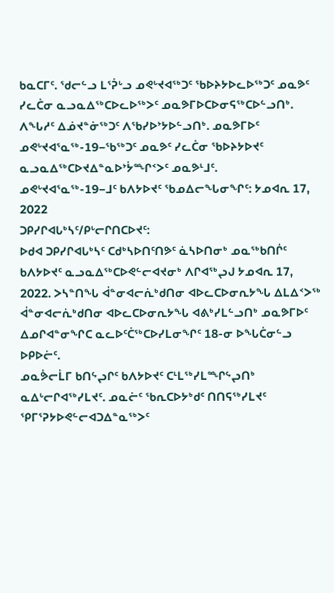ᑲᓇᑕᒥᑦ. ᖁᓕᓪᓗ ᒪᕐᕉᒡᓗ ᓄᕙᒡᔪᐊᖅᑐᑦ ᖃᐅᔨᔭᐅᓚᐅᖅᑐᑦ ᓄᓇᕗᑦ ᓯᓚᑖᓂ ᓇᓗᓇᐃᖅᑕᐅᓚᐅᖅᐳᑦ ᓄᓇᕗᒥᐅᑕᐅᓂᕋᖅᑕᐅᓪᓗᑎᒃ. ᐱᖓᓱᑦ ᐃᓅᔪᓐᓃᖅᑐᑦ ᐱᖃᓯᐅᔾᔭᐅᓪᓗᑎᒃ. ᓄᓇᕗᒥᐅᑦ ᓄᕙᒡᔪᐊᕐᓇᖅ-19−ᖃᖅᑐᑦ ᓄᓇᕗᑦ ᓯᓚᑖᓂ ᖃᐅᔨᔭᐅᔪᑦ ᓇᓗᓇᐃᖅᑕᐅᔪᐃᓐᓇᐅᔾᔮᙱᑉᐳᑦ ᓄᓇᕗᒻᒧᑦ.
ᓄᕙᒡᔪᐊᕐᓇᖅ-19−ᒧᑦ ᑲᐱᔭᐅᔪᑦ ᖃᓄᐃᓕᖓᓂᖏᑦ: ᔭᓄᐊᕆ 17, 2022
ᑐᑭᓯᒋᐊᒐᒃᓴᑦ/ᑭᒡᓕᒋᑎᑕᐅᔪᑦ:
ᐅᑯᐊ ᑐᑭᓯᒋᐊᒐᒃᓴᑦ ᑕᑯᒃᓴᐅᑎᑦᑎᕗᑦ ᓈᓴᐅᑎᓂᒃ ᓄᓇᖅᑲᑎᒌᑦ ᑲᐱᔭᐅᔪᑦ ᓇᓗᓇᐃᖅᑕᐅᕙᓪᓕᐊᔪᓂᒃ ᐱᒋᐊᖅᖢᒍ ᔭᓄᐊᕆ 17, 2022. ᐳᓴᓐᑎᖓ ᐋᓐᓂᐊᓕᕇᒃᑯᑎᓂ ᐊᐅᓚᑕᐅᓂᕆᔭᖓ ᐃᒪᐃᑉᐳᖅ ᐋᓐᓂᐊᓕᕇᒃᑯᑎᓂ ᐊᐅᓚᑕᐅᓂᕆᔭᖓ ᐊᕕᒃᓯᒪᓪᓗᑎᒃ ᓄᓇᕗᒥᐅᑦ ᐃᓄᒋᐊᓐᓂᖏᑕ ᓇᓚᐅᑦᑖᖅᑕᐅᓯᒪᓂᖏᑦ 18-ᓂ ᐅᖓᑖᓂᓪᓗ ᐅᑭᐅᓖᑦ.
ᓄᓇᕘᓕᒫᒥ ᑲᑎᖦᖢᒋᑦ ᑲᐱᔭᐅᔪᑦ ᑕᒻᒪᖅᓯᒪᙱᖦᖢᑎᒃ ᓇᐃᒡᓕᒋᐊᖅᓯᒪᔪᑦ. ᓄᓇᓖᑦ ᖃᕆᑕᐅᔭᒃᑯᑦ ᑎᑎᕋᖅᓯᒪᔪᑦ ᕿᒥᕐᕈᔭᐅᕙᓪᓕᐊᑐᐃᓐᓇᖅᐳᑦ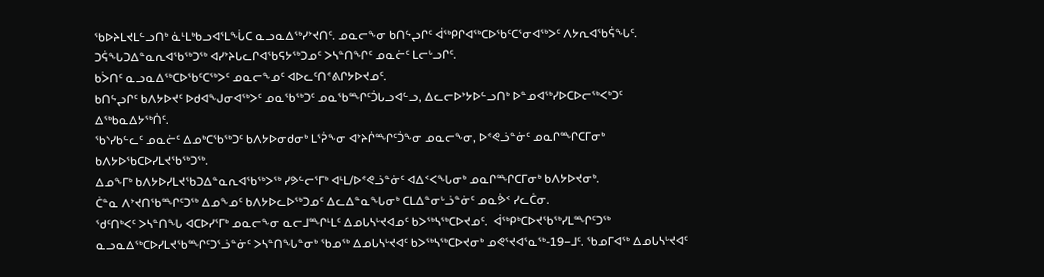ᖃᐅᔨᒪᔪᒪᓪᓗᑎᒃ ᓈᒻᒪᒃᑲᓗᐊᕐᒪᖔᑕ ᓇᓗᓇᐃᖅᓯᔾᔪᑎᑦ. ᓄᓇᓕᖕᓂ ᑲᑎᖦᖢᒋᑦ ᐋᖅᑭᒋᐊᖅᑕᐅᖃᑦᑕᕐᓂᐊᖅᐳᑦ ᐱᔭᕆᐊᖃᕌᖓᑦ.  ᑐᕌᖓᑐᐃᓐᓇᕆᐊᖃᖅᑐᖅ ᐊᓯᔾᔨᒐᓚᒋᐊᖃᕋᔭᖅᑐᓄᑦ ᐳᓴᓐᑎᖏᑦ ᓄᓇᓖᑦ ᒪᓕᒡᓗᒋᑦ.
ᑲᐴᑎᑦ ᓇᓗᓇᐃᖅᑕᐅᖃᑦᑕᖅᐳᑦ ᓄᓇᓕᖕᓄᑦ ᐊᐅᓚᑦᑎᕝᕕᒋᔭᐅᔪᓄᑦ.
ᑲᑎᖦᖢᒋᑦ ᑲᐱᔭᐅᔪᑦ ᐅᑯᐊᖑᓂᐊᖅᐳᑦ ᓄᓇᖃᖅᑐᑦ ᓄᓇᖃᙱᑦᑑᒐᓗᐊᓪᓗ, ᐃᓚᓕᐅᔾᔭᐅᓪᓗᑎᒃ ᐅᓐᓄᐊᖅᓯᐅᑕᐅᓕᖅᐸᒃᑐᑦ ᐃᖅᑲᓇᐃᔭᖅᑏᑦ.
ᖃᔅᓯᑲᓪᓚᑦ ᓄᓇᓖᑦ ᐃᓄᒃᑕᖃᖅᑐᑦ ᑲᐱᔭᐅᓂᑯᓂᒃ ᒪᕐᕉᖕᓂ ᐊᔾᔨᒌᙱᑦᑑᖕᓂ ᓄᓇᓕᖕᓂ, ᐅᕝᕙᓘᓐᓃᑦ ᓄᓇᒋᙱᑕᒥᓂᒃ ᑲᐱᔭᐅᖃᑕᐅᓯᒪᔪᖃᖅᑐᖅ.
ᐃᓄᖕᒥᒃ ᑲᐱᔭᐅᓯᒪᔪᖃᑐᐃᓐᓇᕆᐊᖃᖅᐳᖅ ᓯᕗᓪᓕᕐᒥᒃ ᐊᒻᒪ/ᐅᕝᕙᓘᓐᓃᑦ ᐊᐃᑉᐸᖓᓂᒃ ᓄᓇᒋᙱᑕᒥᓂᒃ ᑲᐱᔭᐅᔪᓂᒃ.
ᑖᓐᓇ ᐱᔾᔪᑎᖃᙱᑦᑐᖅ ᐃᓄᖕᓄᑦ ᑲᐱᔭᐅᓚᐅᖅᑐᓄᑦ ᐃᓚᐃᓐᓇᖓᓂᒃ ᑕᒪᐃᓐᓂᒡᓘᓐᓃᑦ ᓄᓇᕘᑉ ᓯᓚᑖᓂ.
ᖁᑦᑎᒃᐸᑦ ᐳᓴᓐᑎᖓ ᐊᑕᐅᓯᕐᒥᒃ ᓄᓇᓕᖕᓂ ᓇᓕᒧᙱᒻᒪᑦ ᐃᓄᒐᓴᒡᔪᐊᓄᑦ ᑲᐳᖅᓴᖅᑕᐅᔪᓄᑦ.  ᐋᖅᑭᒃᑕᐅᔪᖃᖅᓯᒪᙱᑦᑐᖅ ᓇᓗᓇᐃᖅᑕᐅᓯᒪᔪᖃᙱᑦᑐᕐᓘᓐᓃᑦ ᐳᓴᓐᑎᖓᓐᓂᒃ ᖃᓄᖅ ᐃᓄᒐᓴᒡᔪᐊᑦ ᑲᐳᖅᓴᖅᑕᐅᔪᓂᒃ ᓄᕙᕐᔪᐊᕐᓇᖅ-19−ᒧᑦ. ᖃᓄᒥᐊᖅ ᐃᓄᒐᓴᒡᔪᐊᑦ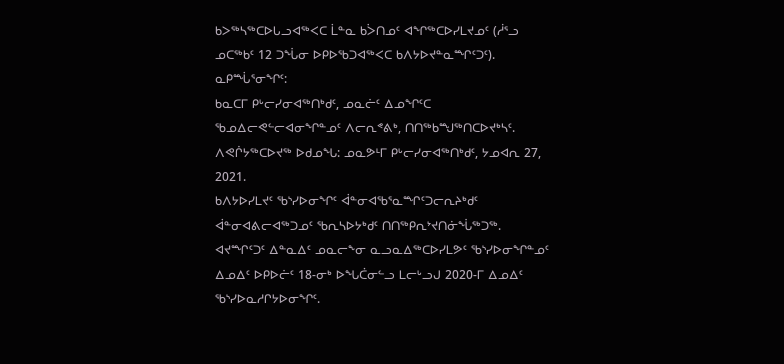ᑲᐳᖅᓴᖅᑕᐅᒐᓗᐊᖅᐸᑕ ᒫᓐᓇ ᑲᐴᑎᓄᑦ ᐊᖏᖅᑕᐅᓯᒪᔪᓄᑦ (ᓲᕐᓗ ᓄᑕᖅᑲᑦ 12 ᑐᖔᓂ ᐅᑭᐅᖃᑐᐊᖅᐸᑕ ᑲᐱᔭᐅᔪᓐᓇᙱᑦᑐᑦ).
ᓇᑭᙶᕐᓂᖏᑦ:
ᑲᓇᑕᒥ ᑭᒡᓕᓯᓂᐊᖅᑎᒃᑯᑦ, ᓄᓇᓖᑦ ᐃᓄᖏᑦᑕ ᖃᓄᐃᓕᕙᓪᓕᐊᓂᖏᓐᓄᑦ ᐱᓕᕆᕝᕕᒃ, ᑎᑎᖅᑲᙳᖅᑎᑕᐅᔪᒃᓴᑦ. ᐱᕙᒌᔭᖅᑕᐅᔪᖅ ᐅᑯᓄᖓ: ᓄᓇᕗᒻᒥ ᑭᒡᓕᓯᓂᐊᖅᑎᒃᑯᑦ, ᔭᓄᐊᕆ 27, 2021.
ᑲᐱᔭᐅᓯᒪᔪᑦ ᖃᔅᓯᐅᓂᖏᑦ ᐋᓐᓂᐊᖃᕐᓇᙱᑦᑐᓕᕆᔨᒃᑯᑦ ᐋᓐᓂᐊᕕᓕᐊᖅᑐᓄᑦ ᖃᕆᓴᐅᔭᒃᑯᑦ ᑎᑎᖅᑭᕆᔾᔪᑎᓃᖔᖅᑐᖅ.
ᐊᔪᙱᑦᑐᑦ ᐃᓐᓇᐃᑦ ᓄᓇᓕᖕᓂ ᓇᓗᓇᐃᖅᑕᐅᓯᒪᕗᑦ ᖃᔅᓯᐅᓂᖏᓐᓄᑦ ᐃᓄᐃᑦ ᐅᑭᐅᓖᑦ 18-ᓂᒃ ᐅᖓᑖᓂᓪᓗ ᒪᓕᒡᓗᒍ 2020-ᒥ ᐃᓄᐃᑦ ᖃᔅᓯᐅᓇᓱᒋᔭᐅᓂᖏᑦ.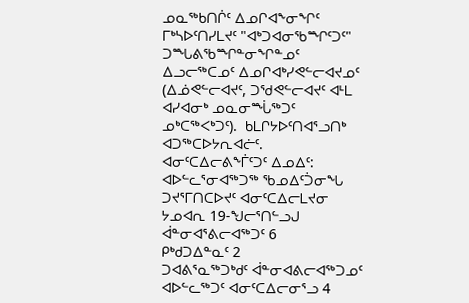ᓄᓇᖅᑲᑎᒌᑦ ᐃᓄᒋᐊᖕᓂᖏᑦ ᒥᒃᓴᐅᑦᑎᓯᒪᔪᑦ "ᐊᒃᑐᐊᓂᖃᙱᑦᑐᑦ" ᑐᙵᕕᖃᙱᓐᓂᖏᓐᓄᑦ ᐃᓗᓕᖅᑕᓄᑦ ᐃᓄᒋᐊᒃᓯᕙᓪᓕᐊᔪᓄᑦ (ᐃᓅᕙᓪᓕᐊᔪᑦ, ᑐᖁᕙᓪᓕᐊᔪᑦ ᐊᒻᒪ ᐊᓯᐊᓂᒃ ᓄᓇᓂᙶᖅᑐᑦ ᓄᒃᑕᖅᐸᒃᑐᑦ).  ᑲᒪᒋᔭᐅᑦᑎᐊᕐᓗᑎᒃ ᐊᑐᖅᑕᐅᔭᕆᐊᓖᑦ.
ᐊᓂᑦᑕᐃᓕᕕᖕᒦᑦᑐᑦ ᐃᓄᐃᑦ:
ᐊᐅᓪᓚᕐᓂᐊᖅᑐᖅ ᖃᓄᐃᑦᑑᓂᖓ ᑐᔪᕐᒥᑎᑕᐅᔪᑦ ᐊᓂᑦᑕᐃᓕᒪᔪᓂ ᔭᓄᐊᕆ 19-ᖑᓕᕐᑎᓪᓗᒍ
ᐋᓐᓂᐊᕐᕕᓕᐊᖅᑐᑦ 6
ᑭᒃᑯᑐᐃᓐᓇᑦ 2
ᑐᐊᕕᕐᓇᖅᑐᒃᑯᑦ ᐋᓐᓂᐊᕕᓕᐊᖅᑐᓄᑦ ᐊᐅᓪᓚᖅᑐᑦ ᐊᓂᑦᑕᐃᓕᓂᕐᓗ 4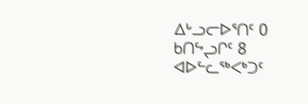ᐃᒡᓗᓕᐅᕐᑎᑦ 0
ᑲᑎᖦᖢᒋᑦ 8
ᐊᐅᓪᓚᖅᐸᒃᑐᑦ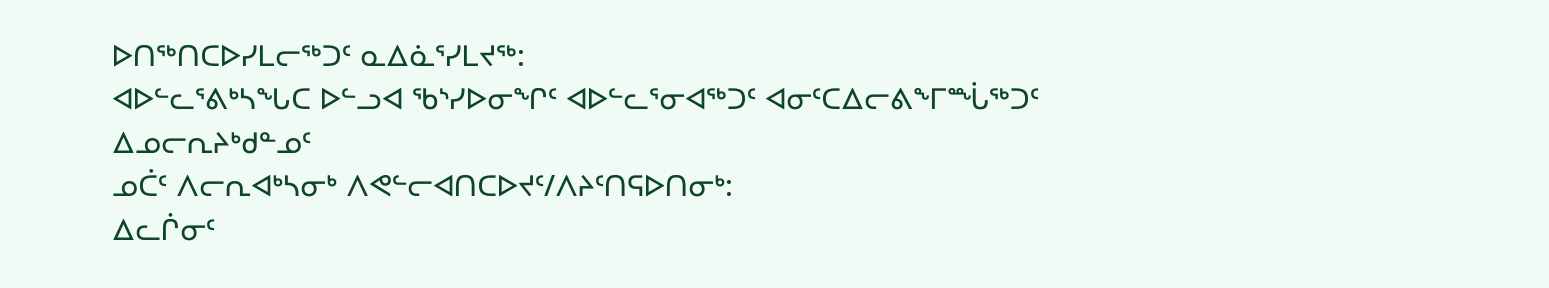ᐅᑎᖅᑎᑕᐅᓯᒪᓕᖅᑐᑦ ᓇᐃᓈᕐᓯᒪᔪᖅ:
ᐊᐅᓪᓚᕐᕕᒃᓴᖓᑕ ᐅᓪᓗᐊ ᖃᔅᓯᐅᓂᖏᑦ ᐊᐅᓪᓚᕐᓂᐊᖅᑐᑦ ᐊᓂᑦᑕᐃᓕᕕᖕᒥᙶᖅᑐᑦ
ᐃᓄᓕᕆᔨᒃᑯᓐᓄᑦ
ᓄᑖᑦ ᐱᓕᕆᐊᒃᓴᓂᒃ ᐱᕙᓪᓕᐊᑎᑕᐅᔪᑦ/ᐱᔨᑦᑎᕋᐅᑎᓂᒃ:
ᐃᓚᒌᓂᑦ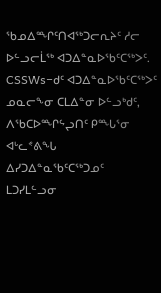ᖃᓄᐃᙱᑦᑎᐊᖅᑐᓕᕆᔨᑦ ᓱᓕ ᐅᓪᓗᓕᒫᖅ ᐊᑐᐃᓐᓇᐅᖃᑦᑕᖅᐳᑦ. CSSWs−ᑯᑦ ᐊᑐᐃᓐᓇᐅᖃᑦᑕᖅᐳᑦ ᓄᓇᓕᖕᓂ ᑕᒪᐃᓐᓂ ᐅᓪᓗᒃᑯᑦ, ᐱᖃᑕᐅᙱᖦᖢᑎᑦ ᑭᙵᕐᓂ ᐊᒡᓚᕝᕕᖓ ᐃᓯᑐᐃᓐᓇᖃᑦᑕᖅᑐᓄᑦ ᒪᑐᓯᒪᓪᓗᓂ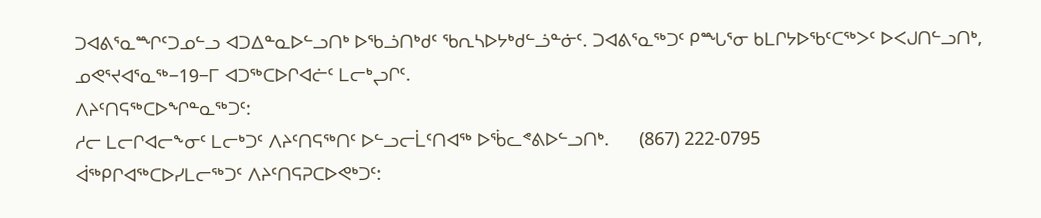ᑐᐊᕕᕐᓇᙱᑦᑐᓄᓪᓗ ᐊᑐᐃᓐᓇᐅᓪᓗᑎᒃ ᐅᖃᓘᑎᒃᑯᑦ ᖃᕆᓴᐅᔭᒃᑯᓪᓘᓐᓃᑦ. ᑐᐊᕕᕐᓇᖅᑐᑦ ᑭᙵᕐᓂ ᑲᒪᒋᔭᐅᖃᑦᑕᖅᐳᑦ ᐅᐸᒍᑎᓪᓗᑎᒃ, ᓄᕙᕐᔪᐊᕐᓇᖅ−19−ᒥ ᐊᑐᖅᑕᐅᒋᐊᓖᑦ ᒪᓕᒃᖢᒋᑦ.
ᐱᔨᑦᑎᕋᖅᑕᐅᖏᓐᓇᖅᑐᑦ:
ᓱᓕ ᒪᓕᒋᐊᓕᖕᓂᑦ ᒪᓕᒃᑐᑦ ᐱᔨᑦᑎᕋᖅᑎᑦ ᐅᓪᓗᓕᒫᑦᑎᐊᖅ ᐅᖄᓚᕝᕕᐅᓪᓗᑎᒃ.      (867) 222-0795
ᐋᖅᑭᒋᐊᖅᑕᐅᓯᒪᓕᖅᑐᑦ ᐱᔨᑦᑎᕋᕈᑕᐅᕙᒃᑐᑦ: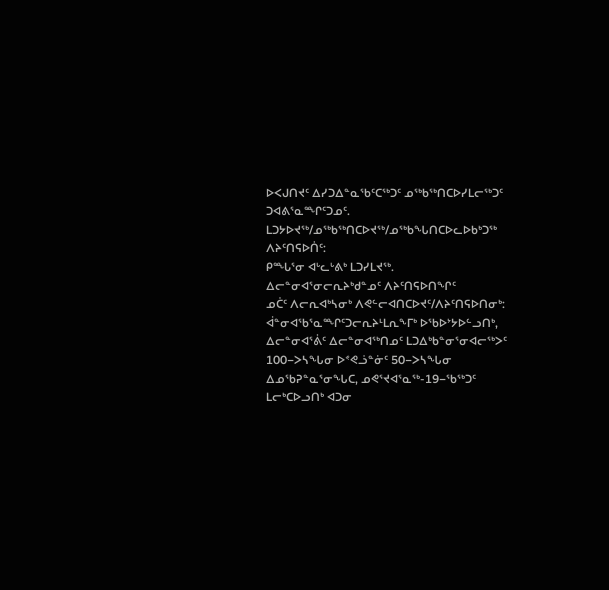ᐅᐸᒍᑎᔪᑦ ᐃᓯᑐᐃᓐᓇᖃᑦᑕᖅᑐᑦ ᓄᖅᑲᖅᑎᑕᐅᓯᒪᓕᖅᑐᑦ ᑐᐊᕕᕐᓇᙱᑦᑐᓄᑦ.
ᒪᑐᔭᐅᔪᖅ/ᓄᖅᑲᖅᑎᑕᐅᔪᖅ/ᓄᖅᑲᖓᑎᑕᐅᓚᐅᑲᒃᑐᖅ ᐱᔨᑦᑎᕋᐅᑏᑦ:
ᑭᙵᕐᓂ ᐊᒡᓚᒡᕕᒃ ᒪᑐᓯᒪᔪᖅ.
ᐃᓕᓐᓂᐊᕐᓂᓕᕆᔨᒃᑯᓐᓄᑦ ᐱᔨᑦᑎᕋᐅᑎᖏᑦ
ᓄᑖᑦ ᐱᓕᕆᐊᒃᓴᓂᒃ ᐱᕙᓪᓕᐊᑎᑕᐅᔪᑦ/ᐱᔨᑦᑎᕋᐅᑎᓂᒃ:
ᐋᓐᓂᐊᖃᕐᓇᙱᑦᑐᓕᕆᔨᒻᒪᕆᖕᒥᒃ ᐅᖃᐅᔾᔭᐅᓪᓗᑎᒃ, ᐃᓕᓐᓂᐊᕐᕖᑦ ᐃᓕᓐᓂᐊᖅᑎᓄᑦ ᒪᑐᐃᒃᑲᓐᓂᕐᓂᐊᓕᖅᐳᑦ 100−ᐳᓴᖓᓂ ᐅᕝᕙᓘᓐᓃᑦ 50−ᐳᓴᖓᓂ ᐃᓄᖃᕈᓐᓇᕐᓂᖓᑕ, ᓄᕙᕐᔪᐊᕐᓇᖅ-19−ᖃᖅᑐᑦ ᒪᓕᒃᑕᐅᓗᑎᒃ ᐊᑐᓂ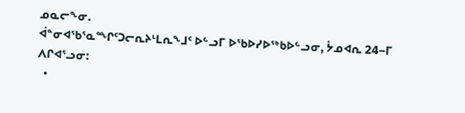ᓄᓇᓕᖕᓂ.
ᐋᓐᓂᐊᖃᕐᓇᙱᑦᑐᓕᕆᔨᒻᒪᕆᖕᒧᑦ ᐅᓪᓗᒥ ᐅᖃᐅᓯᐅᖅᑲᐅᓪᓗᓂ, ᔮᓄᐊᕆ 24−ᒥ ᐱᒋᐊᕐᓗᓂ:
  •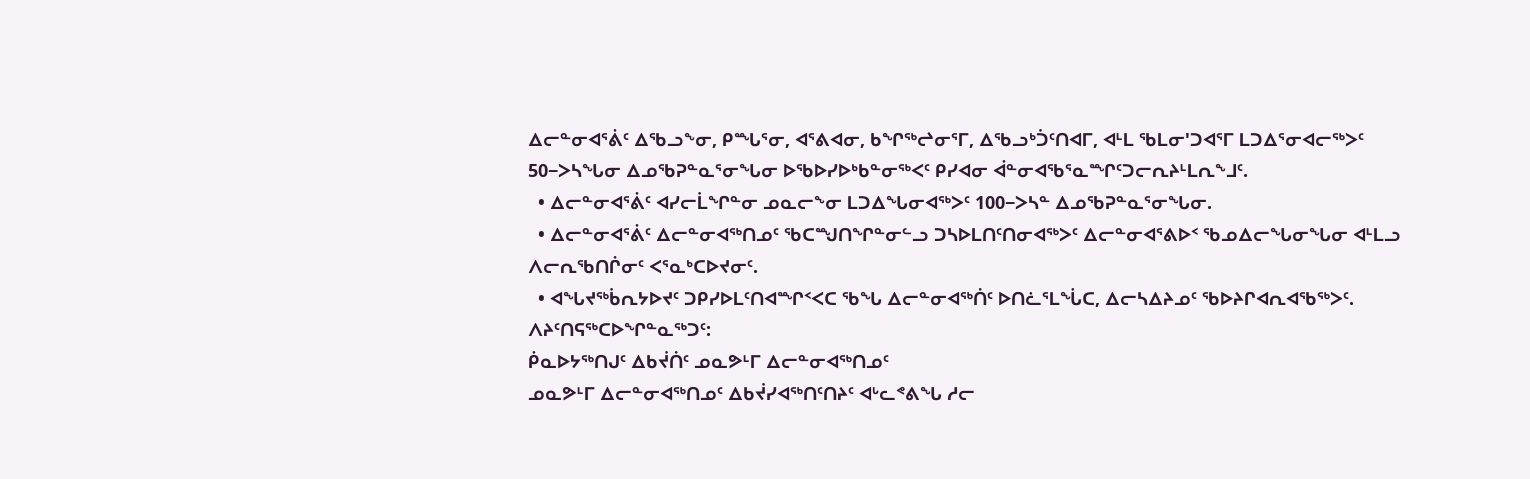ᐃᓕᓐᓂᐊᕐᕖᑦ ᐃᖃᓗᖕᓂ, ᑭᙵᕐᓂ, ᐊᕐᕕᐊᓂ, ᑲᖏᖅᖠᓂᕐᒥ, ᐃᖃᓗᒃᑑᑦᑎᐊᒥ, ᐊᒻᒪ ᖃᒪᓂ'ᑐᐊᕐᒥ ᒪᑐᐃᕐᓂᐊᓕᖅᐳᑦ 50−ᐳᓴᖓᓂ ᐃᓄᖃᕈᓐᓇᕐᓂᖓᓂ ᐅᖃᐅᓯᐅᒃᑲᓐᓂᖅᐸᑦ ᑭᓯᐊᓂ ᐋᓐᓂᐊᖃᕐᓇᙱᑦᑐᓕᕆᔨᒻᒪᕆᖕᒧᑦ.
  • ᐃᓕᓐᓂᐊᕐᕖᑦ ᐊᓯᓕᒫᖏᓐᓂ ᓄᓇᓕᖕᓂ ᒪᑐᐃᖓᓂᐊᖅᐳᑦ 100−ᐳᓴᓐ ᐃᓄᖃᕈᓐᓇᕐᓂᖓᓂ.
  • ᐃᓕᓐᓂᐊᕐᕖᑦ ᐃᓕᓐᓂᐊᖅᑎᓄᑦ ᖃᑕᙳᑎᖏᓐᓂᓪᓗ ᑐᓴᐅᒪᑎᑦᑎᓂᐊᖅᐳᑦ ᐃᓕᓐᓂᐊᕐᕕᐅᑉ ᖃᓄᐃᓕᖓᓂᖓᓂ ᐊᒻᒪᓗ ᐱᓕᕆᖃᑎᒌᓂᑦ ᐸᕐᓇᒃᑕᐅᔪᓂᑦ.
  • ᐊᖓᔪᖅᑳᕆᔭᐅᔪᑦ ᑐᑭᓯᐅᒪᑦᑎᐊᙱᑉᐸᑕ ᖃᖓ ᐃᓕᓐᓂᐊᖅᑏᑦ ᐅᑎᓛᕐᒪᖔᑕ, ᐃᓕᓴᐃᔨᓄᑦ ᖃᐅᔨᒋᐊᕆᐊᖃᖅᐳᑦ.
ᐱᔨᑦᑎᕋᖅᑕᐅᖏᓐᓇᖅᑐᑦ:
ᑮᓇᐅᔭᖅᑎᒍᑦ ᐃᑲᔫᑏᑦ ᓄᓇᕗᒻᒥ ᐃᓕᓐᓂᐊᖅᑎᓄᑦ
ᓄᓇᕗᒻᒥ ᐃᓕᓐᓂᐊᖅᑎᓄᑦ ᐃᑲᔫᓯᐊᖅᑎᑦᑎᔨᑦ ᐊᒡᓚᕝᕕᖓ ᓱᓕ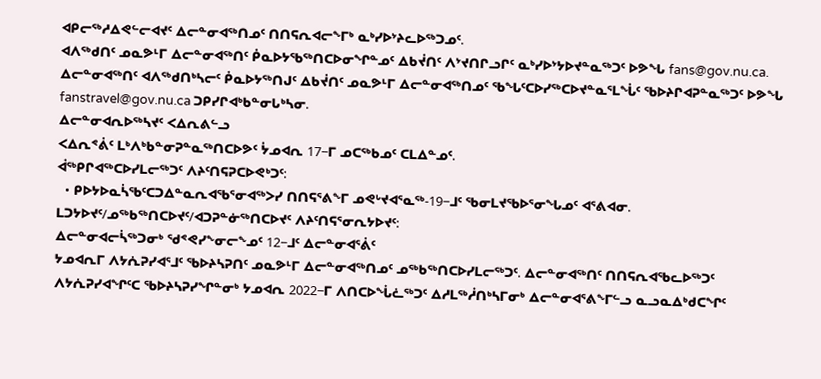ᐊᑭᓕᖅᓱᐃᕙᓪᓕᐊᔪᑦ ᐃᓕᓐᓂᐊᖅᑎᓄᑦ ᑎᑎᕋᕆᐊᓕᖕᒥᒃ ᓇᒃᓯᐅᔾᔨᓚᐅᖅᑐᓄᑦ.
ᐊᐱᖅᑯᑎᑦ ᓄᓇᕗᒻᒥ ᐃᓕᓐᓂᐊᖅᑎᑦ ᑮᓇᐅᔭᖃᖅᑎᑕᐅᓂᖏᓐᓄᑦ ᐃᑲᔫᑎᑦ ᐱᔾᔪᑎᒋᓗᒋᑦ ᓇᒃᓯᐅᔾᔭᐅᔪᓐᓇᖅᑐᑦ ᐅᕗᖓ fans@gov.nu.ca.
ᐃᓕᓐᓂᐊᖅᑎᑦ ᐊᐱᖅᑯᑎᒃᓴᓕᑦ ᑮᓇᐅᔭᖅᑎᒍᑦ ᐃᑲᔫᑎᑦ ᓄᓇᕗᒻᒥ ᐃᓕᓐᓂᐊᖅᑎᓄᑦ ᖃᖓᑦᑕᐅᓯᖅᑕᐅᔪᓐᓇᕐᒪᖔᑦ ᖃᐅᔨᒋᐊᕈᓐᓇᖅᑐᑦ ᐅᕗᖓ fanstravel@gov.nu.ca ᑐᑭᓯᒋᐊᒃᑲᓐᓂᒐᒃᓴᓂ.
ᐃᓕᓐᓂᐊᕆᐅᖅᓴᔪᑦ ᐸᐃᕆᕕᓪᓗ
ᐸᐃᕆᕝᕖᑦ ᒪᒃᐱᒃᑲᓐᓂᕈᓐᓇᖅᑎᑕᐅᕗᑦ ᔮᓄᐊᕆ 17−ᒥ ᓄᑕᖅᑲᓄᑦ ᑕᒪᐃᓐᓄᑦ.
ᐋᖅᑭᒋᐊᖅᑕᐅᓯᒪᓕᖅᑐᑦ ᐱᔨᑦᑎᕋᕈᑕᐅᕙᒃᑐᑦ:
  • ᑭᐅᔭᐅᓇᓵᖃᑦᑕᑐᐃᓐᓇᕆᐊᖃᕐᓂᐊᖅᐳᓯ ᑎᑎᕋᕐᕕᖕᒥ ᓄᕙᒡᔪᐊᕐᓇᖅ-19−ᒧᑦ ᖃᓂᒪᔪᖃᐅᕐᓂᖓᓄᑦ ᐊᕐᕕᐊᓂ.
ᒪᑐᔭᐅᔪᑦ/ᓄᖅᑲᖅᑎᑕᐅᔪᑦ/ᐊᑐᕈᓐᓃᖅᑎᑕᐅᔪᑦ ᐱᔨᑦᑎᕋᕐᓂᕆᔭᐅᔪᑦ:
ᐃᓕᓐᓂᐊᓕᓵᖅᑐᓂᒃ ᖁᕝᕙᓯᖕᓂᓕᖕᓄᑦ 12−ᒧᑦ ᐃᓕᓐᓂᐊᕐᕖᑦ
ᔭᓄᐊᕆᒥ ᐱᔭᕇᕈᓯᐊᕐᒧᑦ ᖃᐅᔨᓴᕈᑎᑦ ᓄᓇᕗᒻᒥ ᐃᓕᓐᓂᐊᖅᑎᓄᑦ ᓄᖅᑲᖅᑎᑕᐅᓯᒪᓕᖅᑐᑦ. ᐃᓕᓐᓂᐊᖅᑎᑦ ᑎᑎᕋᕆᐊᖃᓚᐅᖅᑐᑦ ᐱᔭᕇᕈᓯᐊᖏᑦᑕ ᖃᐅᔨᓴᕈᓯᖏᓐᓂᒃ ᔭᓄᐊᕆ 2022−ᒥ ᐱᑎᑕᐅᖔᓛᖅᑐᑦ ᐃᓱᒪᖅᓲᑎᒃᓴᒥᓂᒃ ᐃᓕᓐᓂᐊᕐᕕᖕᒥᓪᓗ ᓇᓗᓇᐃᒃᑯᑕᖏᑦ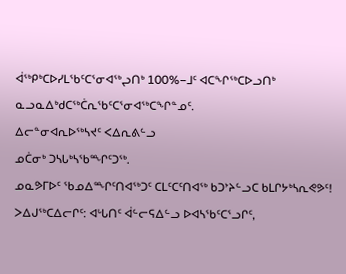ᐋᖅᑭᒃᑕᐅᓯᒪᖃᑦᑕᕐᓂᐊᖅᖢᑎᒃ 100%−ᒧᑦ ᐊᑕᖏᖅᑕᐅᓗᑎᒃ ᓇᓗᓇᐃᒃᑯᑕᖅᑖᕆᖃᑦᑕᕐᓂᐊᖅᑕᖏᓐᓄᑦ.
ᐃᓕᓐᓂᐊᕆᐅᖅᓴᔪᑦ ᐸᐃᕆᕕᓪᓗ
ᓄᑖᓂᒃ ᑐᓴᒐᒃᓴᖃᙱᑦᑐᖅ.
ᓄᓇᕗᒥᐅᑦ ᖃᓄᐃᙱᑦᑎᐊᖅᑐᑦ ᑕᒪᑦᑕᑦᑎᐊᖅ ᑲᑐᔾᔨᓪᓗᑕ ᑲᒪᒋᔭᒃᓴᕆᕙᕗᑦ! ᐳᐃᒍᖅᑕᐃᓕᒋᑦ: ᐊᒡᒐᑎᑦ ᐋᓪᓕᕋᐃᓪᓗ ᐅᐊᓴᖃᑦᑕᕐᓗᒋᑦ,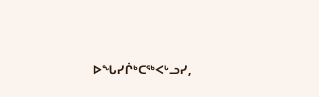ᐅᖓᓯᒌᒃᑕᖅᐸᒡᓗᓯ,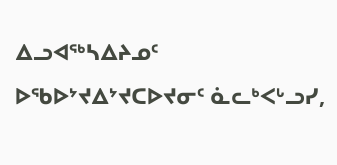ᐃᓗᐊᖅᓴᐃᔨᓄᑦ ᐅᖃᐅᔾᔪᐃᔾᔪᑕᐅᔪᓂᑦ ᓈᓚᒃᐸᒡᓗᓯ,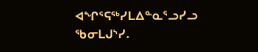ᐊᖏᕐᕋᖅᓯᒪᐃᓐᓇᕐᓗᓯᓗ ᖃᓂᒪᒍᔅᓯ.